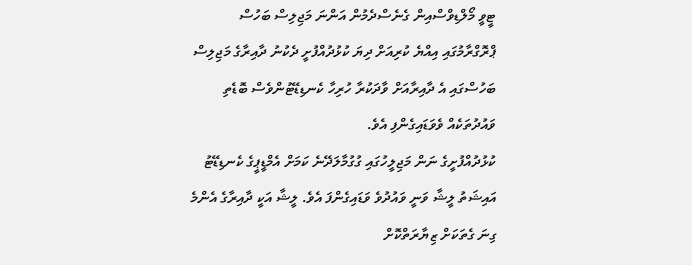ޓީވީ މޯލްޑިވްސްއިން ގެނެސްދެމުން އަންނަ މަޖިލިސް ބަހުސް ޕްރޮގްރާމުގައި އިއްޔެ ކުރިއަށް ދިޔަ ކުޅުދުއްފުށީ ދެކުނު ދާއިރާގެ މަޖިލިސް ބަހުސްގައި އެ ދާއިރާއަށް ވާދަކުރާ ހުރިހާ ކެނޑިޑޭޓުންވެސް ބޮޑެތި ވައުދުތަކެއް ވެވަޑައިގެންފި އެވެ.
ކުޅުދުއްފުށީގެ ނަން މަޖިލީހުގައި ގުގުމާލަދޭނެ ކަމަށް އެމްޑީޕީގެ ކެނޑިޑޭޓު އައިޝަތު ލީޝާ ވަނީ ވައުދުވެ ވަޑައިގެންފަ އެވެ. ލީޝާ އަކީ ދާއިރާގެ އެންމެ ގިނަ ގެތަކަށް ޒިޔާރަތްކޮށް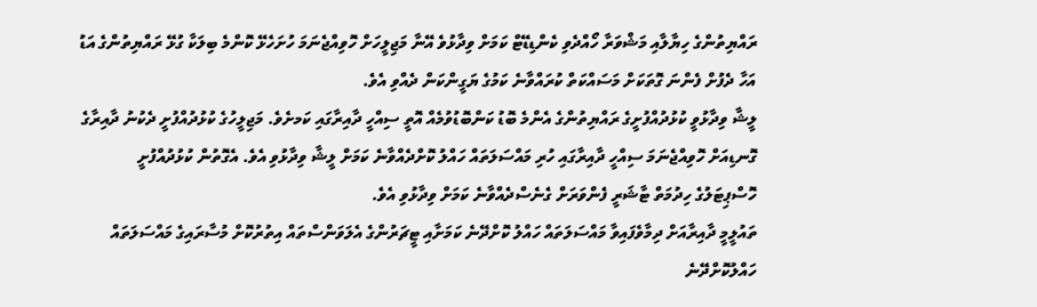ރައްޔިތުންގެ ހިޔާލާއި މަޝްވަރާ ހޯއްދެވި ކެންޑިޑޭޓް ކަމަށް ވިދާޅުވެ އޭނާ މަޖިލީހަށް ހޮވިއްޖެނަމަ ހުށަހެޅޭ ކޮންމެ ބިލަކާ ގުޅޭ ރައްޔިތުންގެ އަޑު އަހާ ދެފުށް ފެންނަ ގޮތަކަށް މަސައްކަތް ކުރައްވާނެ ކަމުގެ ޔަގީންކަން ދެއްވި އެވެ.
ލީޝާ ވިދާޅުވީ ކުޅުދުއްފުށީގެ ރައްޔިތުންގެ އެންމެ ބޮޑު ކަންބޮޑުވުމެއް އޮތީ ސިއްހީ ދާއިރާގައި ކަމށެވެ. މަޖިލީހުގެ ކުޅުދުއްފުށީ ދެކުނު ދާއިރާގެ ގޮނޑިއަށް ހޮވިއްޖެނަމަ ސިއްހީ ދާއިރާގައި ހުރި މައްސަލަތައް ހައްލު ކޮށްދެއްވާނެ ކަމަށް ލީޝާ ވިދާޅުވި އެވެ. އެގޮތުން ކުޅުދުއްފުށީ ހޮސްޕިޓަލުގެ ހިދުމަތް ޓާޝަރީ ފެންވަރަށް ގެނެސްދެއްވާނެ ކަމަށް ވިދާޅުވި އެވެ.
ތައުލީމީ ދާއިރާއަށް ދިމާވެފައިވާ މައްސަލަތައް ހައްލު ކޮށްދޭނެ ކަމަށާއި ޓީޗަރުންގެ އެލަވަންސްތައް އިތުރުކޮށް މުސާރައިގެ މައްސަލަތައް ހައްލުކޮށްދޭނެ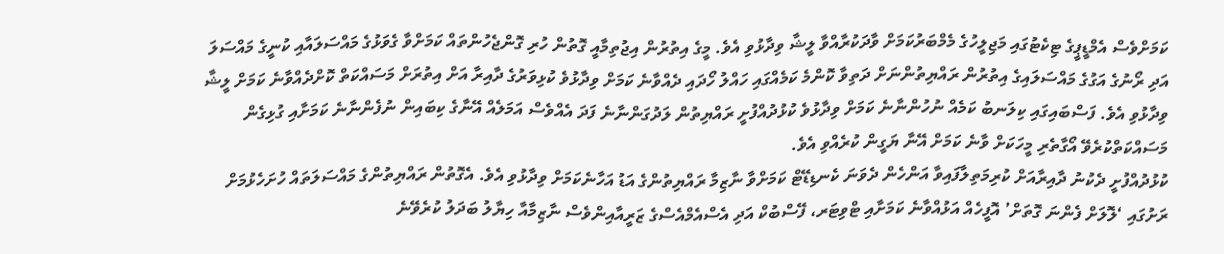ކަމަށްވެސް އެމްޑީޕީގެ ޓިކެޓުގައި މަޖިލީހުގެ މެމްބަރުކަމަށް ވާދަކުރާއްވާ ލީޝާ ވިދާޅުވި އެވެ. މީގެ އިތުރުން އިޖުތިމާއީ ގޮތުން ހުރި ގޮންޖެހުންތައް ކަމަށްވާ ގެވަޅުގެ މައްސަލައާއި ކުނީގެ މައްސަލަ އަދި ރޯނުގެ އަގުގެ މައްސަލައިގެ އިތުރުން ރައްޔިތުންނަށް ދަތިވާ ކޮންމެ ކަމެއްގައި ހައްލު ހޯދައި ދެއްވާނެ ކަމަށް ވިދާޅުވެ ކުޅިވަރުގެ ދާއިރާ އަށް އިތުރަށް މަސައްކަތް ކޮށްދެއްވާނެ ކަމަށް ލީޝާ ވިދާޅުވި އެވެ. ފަސްބައިގައި ކިލަނބު ކަމެއް ނުހުންނާނެ ކަމަށް ވިދާޅުވެ ކުޅުދުއްފުށީ ރައްޔިތުން ލަދުގަންނާނެ ފަދަ އެއްވެސް އަމަލެއް އޭނާގެ ކިބައިން ނުފެންނާނެ ކަމަށާއި ގުޅިގެން މަސައްކަތްކުރެވޭ އޯގާތެރި މީހަކަށް ވާނެ ކަމަށް އޭނާ ޔަގީން ކުރެއްވި އެވެ.
ކުޅުދުއްފުށީ ދެކުނު ދާއިރާއަށް ކުރިމަތިލާފައިވާ އަންހެން ދެވަނަ ކެނޑިޑޭޓް ކަމަށްވާ ނާޒިމާ ރައްޔިތުންގެ އަޑު އަހާނެކަމަށް ވިދާޅުވި އެވެ. އެގޮތުން ރައްޔިތުންގެ މައްސަލަތައް ހުށަހެޅުމަށް ރަށުގައި ‘ލޮލަށް ފެންނަ ގޮތަށް’ އޮފީހެއް އަޅުއްވާނެ ކަމަށާއި ޓްވިޓަރ، ފޭސްބުކް އަދި އެސްއެމްއެސްގެ ޒަރީއާއިންވެސް ނާޒިމާއާ ހިޔާލު ބަދަލު ކުރެވޭނެ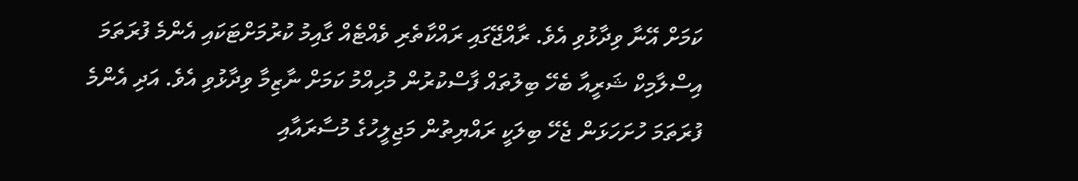ކަމަށް އޭނާ ވިދާޅުވި އެވެ. ރާއްޖޭގައި ރައްކާތެރި ވެއްޓެއް ގާއިމު ކުރުމަށްޓަކައި އެންމެ ފުރަތަމަ އިސްލާމިކް ޝަރީއާ ބެހޭ ބިލުތައް ފާސްކުރުން މުހިއްމު ކަމަށް ނާޒިމާ ވިދާޅުވި އެވެ. އަދި އެންމެ ފުރަތަމަ ހުށަހަޅަން ޖެހޭ ބިލަކީ ރައްޔިތުން މަޖިލީހުގެ މުސާރައާއި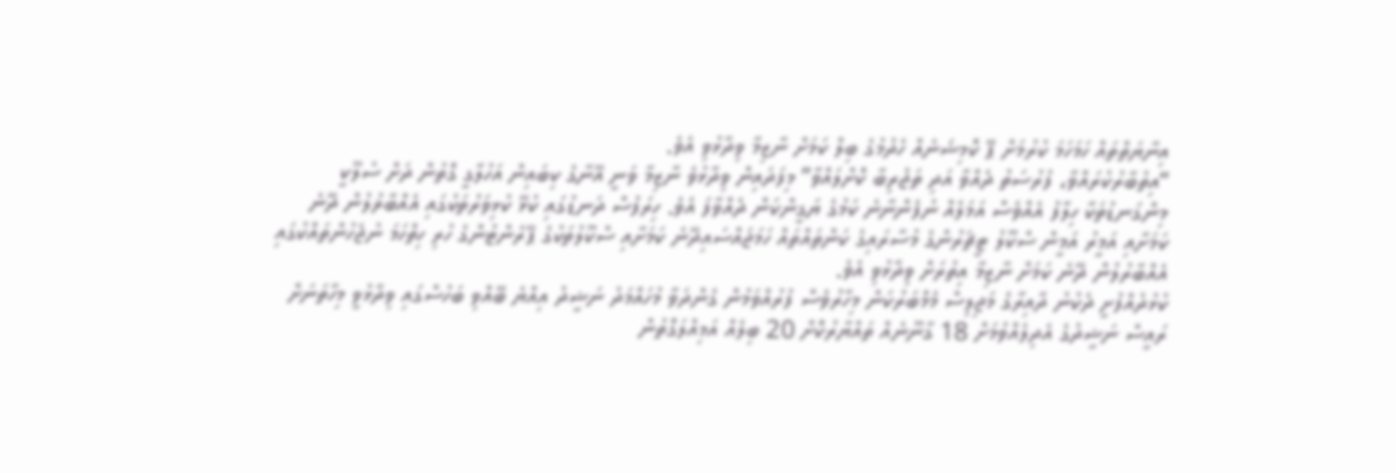އިނާޔަތްތައް ހަމަހަމަ ކުރުމަށް ޕޭ ކޮމިޝަނެއް ހެދުމުގެ ބިލް ކަމަށް ނާޒިމާ ވިދާޅުވި އެވެ.
“އިތުބާރުކުރައްވާ، ފުރުސަތު ދެއްވާ އަދި ތަޖުރިބާ ކޮށްލައްވާ” މިފަދައިން ވިދާޅުވެ ނާޒިމާ ވަނީ އޭނާގެ ކިބައިން އަހުލާގީ ގޮތުން ދަށް ސުލޫކީ މިންގަނޑުތަކާ ހިލާފު އެއްވެސް އަމަލެއް ނުފެންނާނެ ކަމުގެ ޔަގީންކަން ދެއްވާފަ އެވެ. ހިރަފުސް ދަނޑުގައި ކުޅޭ ކުޅިވަރުތަކުގައި އެއްބާޜުލުން ދޭނެ ކަމަށާއި އަމީރު އަމީން ސްކޫލު ޓީޗަރުންގެ މުސާރައިގެ ކަންތައްތައް ހަމަޖައްސައިދޭނެ ކަމަށާއި ސްކޫލުތަކުގެ ޕޭރެންޓުންގެ ހުރި ހިތްހަމަ ނުޖެހުންތައްކުގައި އެއްބާރުލުން ދޭނެ ކަމަށް ނާޒިމާ އިތުރަށް ވިދާޅުވި އެވެ.
ކުޅުދުއްފުށީ ދެކުނު ދާއިރާގެ މަޖިލިސް މެމްބަރުކަން މިހާރުވެސް ފުރުއްވަމުން ގެންދަވާ މުހައްމަދު ނަޝީދު އިއްޔެ ބޭއްވި ބަހުސްގައި ވިދާޅުވީ މިހާތަނަށް ރައީސް ނަޝީދުގެ އެދިލެއްވުމަށް 18 ގާނޫނެއް ތައްޔާރުކޮށް 20 ބިލެއް އަމިއްލަގޮތުން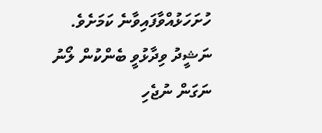ހުށަހަޅުއްވާފައިވާނެ ކަމަށެވެ.
ނަޝީދު ވިދާޅުވީ ބެންކުން ލޯނު ނަގަން ނުޖެހި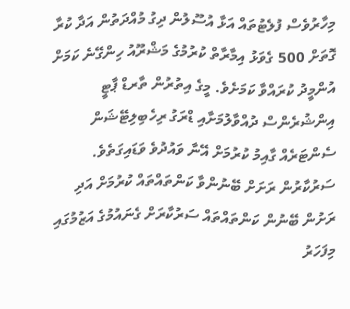މިހާރުވެސް ފުލެޓުތައް އަޅާ އުސޫލުން ދިގު މުއްދަތުން އަދާ ކުރާ ގޮތަށް 500 ގެވަޅު އިމާރާތް ކުރުމުގެ މަޝްރޫއު ހިންގޭނެ ކަމަށް އުންމީދު ކުރައްވާ ކަމަށެވެ. މީގެ އިތުރުން ތާރޑް ޕާޓީ އިންޝުރެންސް ދުއްވާލުމަށާއި ޑްރަގު ރިހެބިލިޓޭޝަން ސެންޓަރެއް ގާއިމު ކުރުމަށް އޭނާ ވައުދުވެ ވަޑައިގަތެވެ.
ސަރުކާރުން ރަށަށް ބޭނުންވާ ކަންތައްތައް ކުރުމަށް އަދި ރަށުން ބޭނުން ކަންތައްތައް ސަރުކާރަށް ގެނައުމުގެ އަޒުމުގައި މިފަހަރު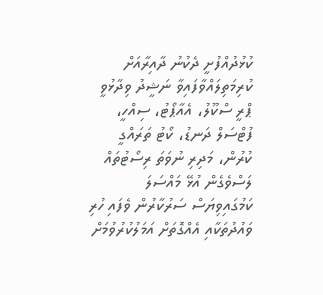ކުޅުދުއްފުށީ ދެކުނު ދާއިރާއަށް ކުރިމަތިލައްވާފައިވާ ނަޝީދު ވިދާޅުވީ ޕްރީ ސްކޫލު، އެއާޕޯޓު، ސިއްހީ، ފުޓްސަލް ދަނޑު، ކޯޓު ތަރައްގީ ކުރުން، މަދިރި ނުވަތަ ރިސޯޓުތައް ލަސްވެގެން އުޅޭ މައްސަލަ ކަމުގައިވިޔަސް ސަރުކާރުން ވެފައި ހުރި ވައުދުތަކާއި އެއްގޮތަށް އަމަލުކުރުވުމަށް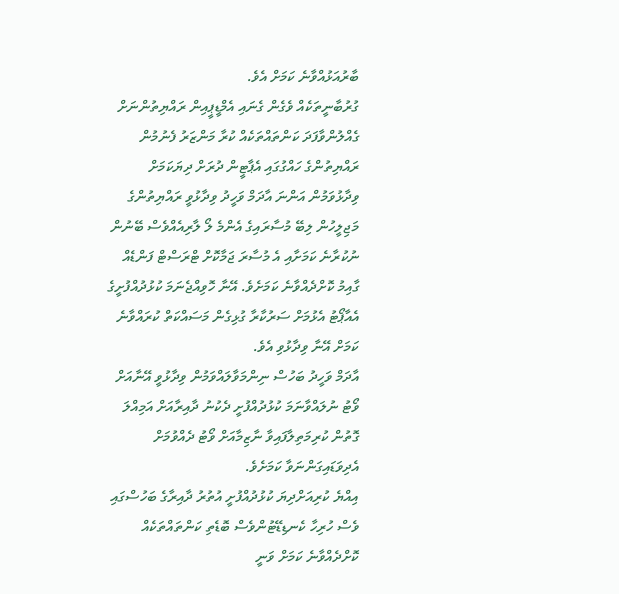ބާރުއަޅުއްވާނެ ކަމަށް އެވެ.
ގުރުބާނީތަކެއް ވެގެން ގެނައި އެމްޑީޕީއިން ރައްޔިތުންނަށް ގެއްލުންވާފަދަ ކަންތައްތަކެއް ކުރާ މަންޒަރު ފެނުމުން ރައްޔިތުންގެ ހައްގުގައި އެޕާޓީން ދުރަށް ދިޔަކަމަށް ވިދާޅުވަމުން އަންނަ އާދަމް ވަހީދު ވިދާޅުވީ ރައްޔިތުންގެ މަޖިލީހުން ލިބޭ މުސާރައިގެ އެންމެ ލޯ ލާރިއެއްވެސް ބޭނުން ނުކުރާނެ ކަމަށާއި އެ މުސާރަ ޖަމާކޮށް ޓްރަސްޓް ފަންޑެއް ގާއިމު ކޮށްދެއްވާނެ ކަމަށެވެ. އޭނާ ހޮވިއްޖެނަމަ ކުޅުދުއްފުށީގެ އެއާޕޯޓު އެޅުމަށް ސަރުކާރާ ގުޅިގެން މަސައްކަތް ކުރައްވާނެ ކަމަށް އޭނާ ވިދާޅުވި އެވެ.
އާދަމް ވަހީދު ބަހުސް ނިންމަވާލައްވަމުން ވިދާޅުވީ އޭނާއަށް ވޯޓު ނުލައްވާނަމަ ކުޅުދުއްފުށީ ދެކުނު ދާއިރާއަށް އަމިއްލަ ގޮތުން ކުރިމަތިލާފައިވާ ނާޒިމާއަށް ވޯޓު ދެއްވުމަށް އެދިވަޑައިގަންނަވާ ކަމަށެވެ.
އިއްޔެ ކުރިއަށްދިޔަ ކުޅުދުއްފުށީ އުތުރު ދާއިރާގެ ބަހުސްގައި ވެސް ހުރިހާ ކެނޑިޑޭޓުންވެސް ބޮޑެތި ކަންތައްތަކެއް ކޮށްދެއްވާނެ ކަމަށް ވަނީ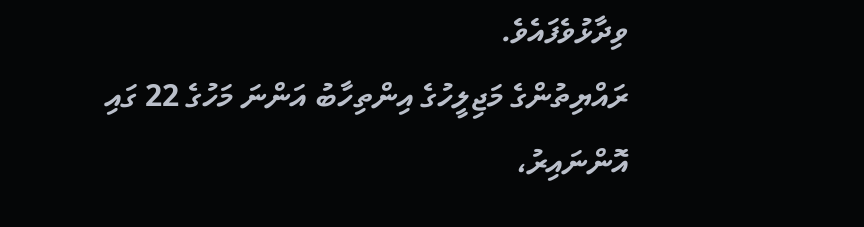ވިދާޅުވެފައެވެ.
ރައްޔިތުންގެ މަޖިލީހުގެ އިންތިހާބު އަންނަ މަހުގެ 22 ގައި އޮންނައިރު،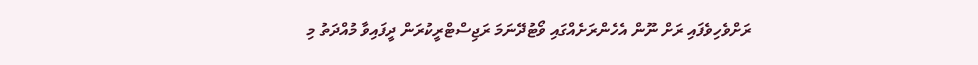ރަށްވެހިވެފައި ރަށް ނޫން އެހެންރަށެއްގައި ވޯޓުދޭނަމަ ރަޖިސްޓްރީކުރަން ދީފައިވާ މުއްދަތު މި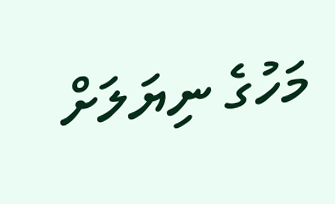މަހުގެ ނިޔަލަށް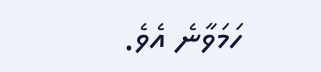ހަމަވާނެ އެވެ.